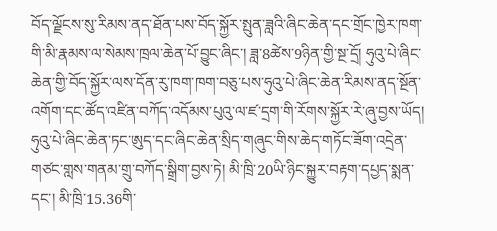བོད་ལྗོངས་སུ་རིམས་ནད་ཐོན་པས་བོད་སྐྱོར་སྤུན་ཟླའི་ཞིང་ཆེན་དང་གྲོང་ཁྱེར་ཁག་གི་མི་རྣམས་ལ་སེམས་ཁྲལ་ཆེན་པོ་བྱུང་ཞིང་། ཟླ་8ཚེས་9ཉིན་གྱི་སྔ་དྲོ། ཧུའུ་པེ་ཞིང་ཆེན་གྱི་བོད་སྐྱོར་ལས་དོན་རུ་ཁག་ཁག་བཅུ་པས་ཧུའུ་པེ་ཞིང་ཆེན་རིམས་ནད་སྔོན་འགོག་དང་ཚོད་འཛིན་བཀོད་འདོམས་པུའུ་ལ་ཛ་དྲག་གི་རོགས་སྐྱོར་རེ་ཞུ་བྱས་ཡོད།
ཧུའུ་པེ་ཞིང་ཆེན་ཏང་ཨུད་དང་ཞིང་ཆེན་སྲིད་གཞུང་གིས་ཆེད་གཏོང་ཟོག་འདྲེན་གཙང་གླས་གནམ་གྲུ་བཀོད་སྒྲིག་བྱས་ཏེ། མི་ཁྲི་20ཡི་ཉིང་སྐྱུར་བརྟག་དཔྱད་སྨན་དང་། མི་ཁྲི་15.36གི་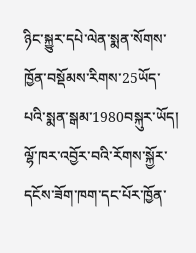ཉིང་སྐྱུར་དཔེ་ལེན་སྨན་སོགས་ཁྱོན་བསྡོམས་རིགས་25ཡོད་པའི་སྨན་སྒམ་1980བསྐུར་ཡོད།
ལྷོ་ཁར་འབྱོར་བའི་རོགས་སྐྱོར་དངོས་ཟོག་ཁག་དང་པོར་ཁྱོན་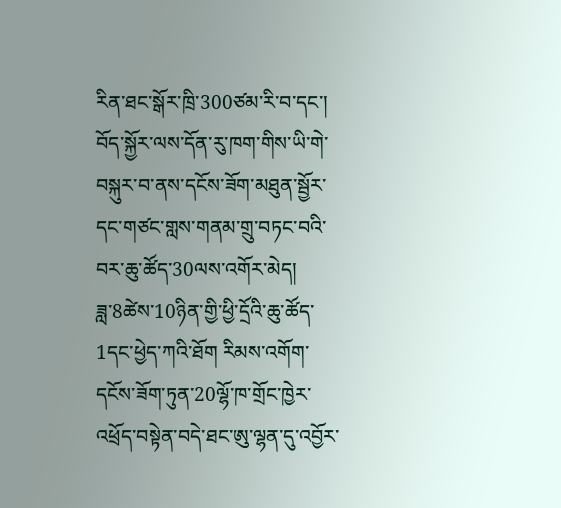རིན་ཐང་སྒོར་ཁྲི་300ཙམ་རི་བ་དང་། བོད་སྐྱོར་ལས་དོན་རུ་ཁག་གིས་ཡི་གེ་བསྐུར་བ་ནས་དངོས་ཟོག་མཐུན་སྦྱོར་དང་གཙང་གླས་གནམ་གྲུ་བཏང་བའི་བར་ཆུ་ཚོད་30ལས་འགོར་མེད།
ཟླ་8ཚེས་10ཉིན་གྱི་ཕྱི་དྲོའི་ཆུ་ཚོད་1དང་ཕྱེད་ཀའི་ཐོག རིམས་འགོག་དངོས་ཟོག་ཏུན་20ལྷོ་ཁ་གྲོང་ཁྱེར་འཕྲོད་བསྟེན་བདེ་ཐང་ཨུ་ལྷན་དུ་འབྱོར་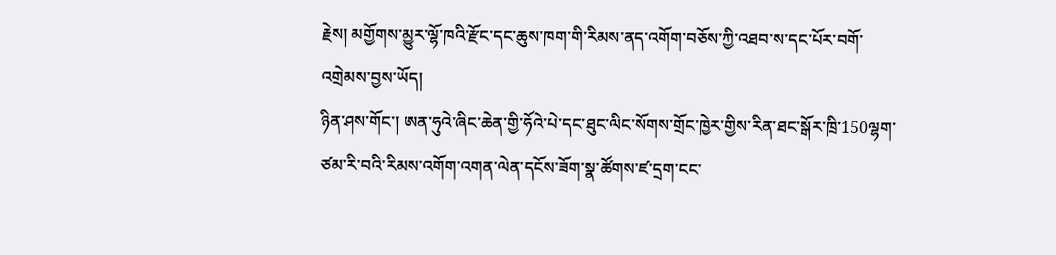རྗེས། མགྱོགས་མྱུར་ལྷོ་ཁའི་རྫོང་དང་ཆུས་ཁག་གི་རིམས་ནད་འགོག་བཅོས་ཀྱི་འཐབ་ས་དང་པོར་བགོ་འགྲེམས་བྱས་ཡོད།
ཉིན་ཤས་གོང་། ཨན་ཧུའེ་ཞིང་ཆེན་གྱི་ཧོའེ་པེ་དང་ཐུང་ལིང་སོགས་གྲོང་ཁྱེར་གྱིས་རིན་ཐང་སྒོར་ཁྲི་150ལྷག་ཙམ་རི་བའི་རིམས་འགོག་འགན་ལེན་དངོས་ཟོག་སྣ་ཚོགས་ཛ་དྲག་ངང་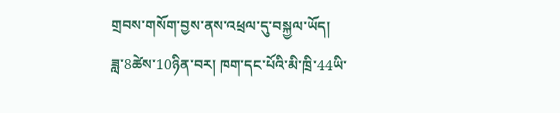གྲབས་གསོག་བྱས་ནས་འཕྲལ་དུ་བསྐྱལ་ཡོད།
ཟླ་8ཚེས་10ཉིན་བར། ཁག་དང་པོའི་མི་ཁྲི་44ཡི་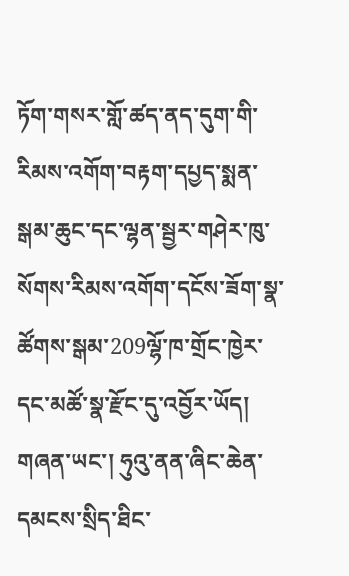ཏོག་གསར་གློ་ཚད་ནད་དུག་གི་རིམས་འགོག་བརྟག་དཔྱད་སྨན་སྒམ་ཆུང་དང་ལྷན་སྦྱར་གཤེར་ཁུ་སོགས་རིམས་འགོག་དངོས་ཟོག་སྣ་ཚོགས་སྒམ་209ལྷོ་ཁ་གྲོང་ཁྱེར་དང་མཚོ་སྣ་རྫོང་དུ་འབྱོར་ཡོད།
གཞན་ཡང་། ཧུའུ་ནན་ཞིང་ཆེན་དམངས་སྲིད་ཐིང་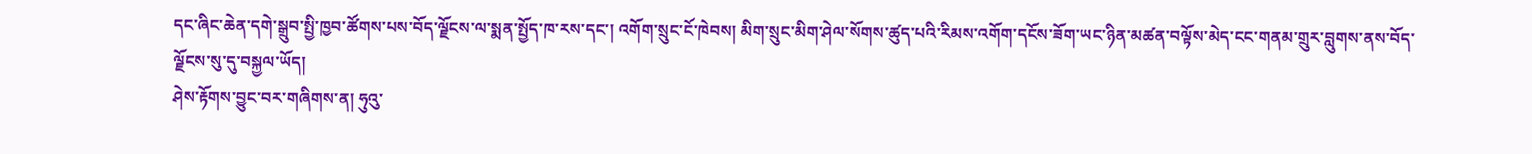དང་ཞིང་ཆེན་དགེ་སྒྲུབ་སྤྱི་ཁྱབ་ཚོགས་པས་བོད་ལྗོངས་ལ་སྨན་སྤྱོད་ཁ་རས་དང་། འགོག་སྲུང་ངོ་ཁེབས། མིག་སྲུང་མིག་ཤེལ་སོགས་ཚུད་པའི་རིམས་འགོག་དངོས་ཟོག་ཡང་ཉིན་མཚན་བལྟོས་མེད་ངང་གནམ་གྲུར་བླུགས་ནས་བོད་ལྗོངས་སུ་དུ་བསྐྱལ་ཡོད།
ཤེས་རྟོགས་བྱུང་བར་གཞིགས་ན། ཧུའུ་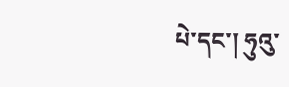པེ་དང་། ཧུའུ་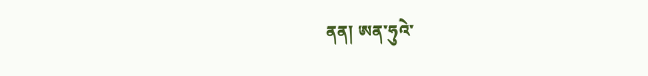ནན། ཨན་ཧུའེ་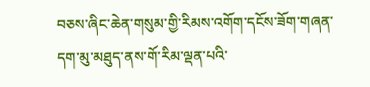བཅས་ཞིང་ཆེན་གསུམ་གྱི་རིམས་འགོག་དངོས་ཟོག་གཞན་དག་མུ་མཐུད་ནས་གོ་རིམ་ལྡན་པའི་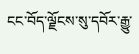ངང་བོད་ལྗོངས་སུ་དབོར་རྒྱུ་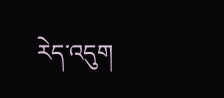རེད་འདུག